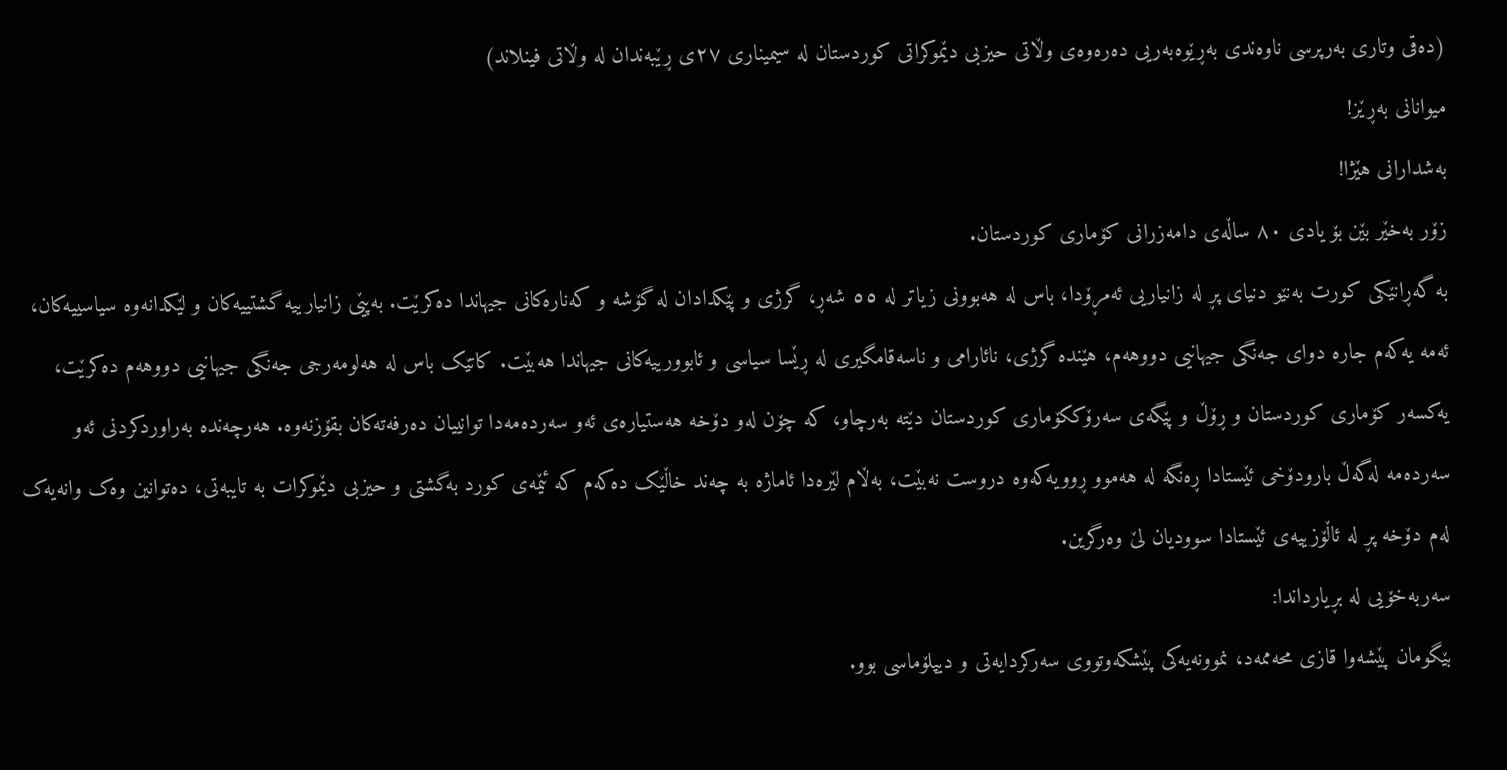(دەقی وتاری بەرپرسی ناوەندی بەڕێوەبەریی دەرەوەی وڵاتی حیزبی دێموکراتی کوردستان لە سیمیناری ٢٧ی ڕێبەندان لە وڵاتی فینلاند)
میوانانی بەڕێز!
بەشدارانی هێژا!
زۆر بەخێر بێن بۆ یادی ٨٠ ساڵەی دامەزرانی کۆماری کوردستان.
بە گەڕانێکی کورت بەنێو دنیای پڕ لە زانیاریی ئەمڕۆدا، باس لە هەبوونی زیاتر لە ٥٥ شەڕ، گرژی و پێکدادان لە گۆشە و کەنارەکانی جیهاندا دەکرێت. بەپێی زانیارییە گشتییەکان و لێکدانەوە سیاسییەکان، ئەمە یەکەم جارە دوای جەنگی جیهانیی دووهەم، هێندە گرژی، نائارامی و ناسەقامگیری لە ڕێسا سیاسی و ئابوورییەکانی جیهاندا هەبێت. کاتێک باس لە هەلومەرجی جەنگی جیهانیی دووهەم دەکرێت، یەکسەر کۆماری کوردستان و ڕۆڵ و پێگەی سەرۆککۆماری کوردستان دێتە بەرچاو، کە چۆن لەو دۆخە هەستیارەی ئەو سەردەمەدا توانییان دەرفەتەکان بقۆزنەوە. هەرچەندە بەراوردکردنی ئەو سەردەمە لەگەڵ بارودۆخی ئێستادا ڕەنگە لە هەموو ڕوویەکەوە دروست نەبێت، بەڵام لێرەدا ئاماژە بە چەند خاڵێک دەکەم کە ئێمەی کورد بەگشتی و حیزبی دێموکرات بە تایبەتی، دەتوانین وەک وانەیەک لەم دۆخە پڕ لە ئاڵۆزییەی ئێستادا سوودیان لێ وەرگرین.
سەربەخۆیی لە بڕیارداندا:
بێگومان پێشەوا قازی محەممەد، نموونەیەکی پێشکەوتووی سەرکردایەتی و دیپلۆماسی بوو.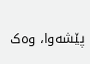پێشەوا، وەک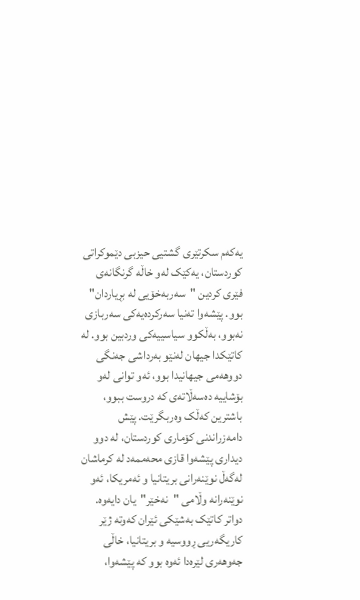یەکەم سکرتێری گشتیی حیزبی دێموکراتی کوردستان، یەکێک لەو خاڵە گرنگانەی فێری کردین "سەربەخۆیی لە بڕیاردان" بوو. پێشەوا تەنیا سەرکردەیەکی سەربازی نەبوو، بەڵکوو سیاسییەکی وردبین بوو. لە کاتێکدا جیهان لەنێو بەرداشی جەنگی دووهەمی جیهانیدا بوو، ئەو توانی لەو بۆشاییە دەسەڵاتەی کە دروست ببوو، باشترین کەڵک وەربگرێت. پێش دامەزراندنی کۆماری کوردستان، لە دوو دیداری پێشەوا قازی محەممەد لە کرماشان لەگەڵ نوێنەرانی بریتانیا و ئەمریکا، ئەو نوێنەرانە وڵامی "نەخێر"یان دایەوە. دواتر کاتێک بەشێکی ئێران کەوتە ژێر کاریگەریی ڕووسیە و بریتانیا، خاڵی جەوهەری لێرەدا ئەوە بوو کە پێشەوا،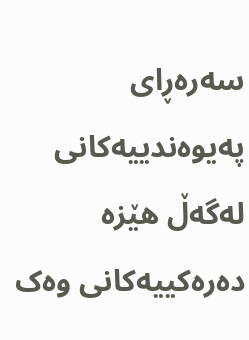سەرەڕای پەیوەندییەکانی لەگەڵ هێزە دەرەکییەکانی وەک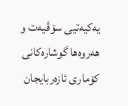یەکیەتیی سۆڤیەت و هەروەها گوشارەکانی کۆماری ئازەربایجان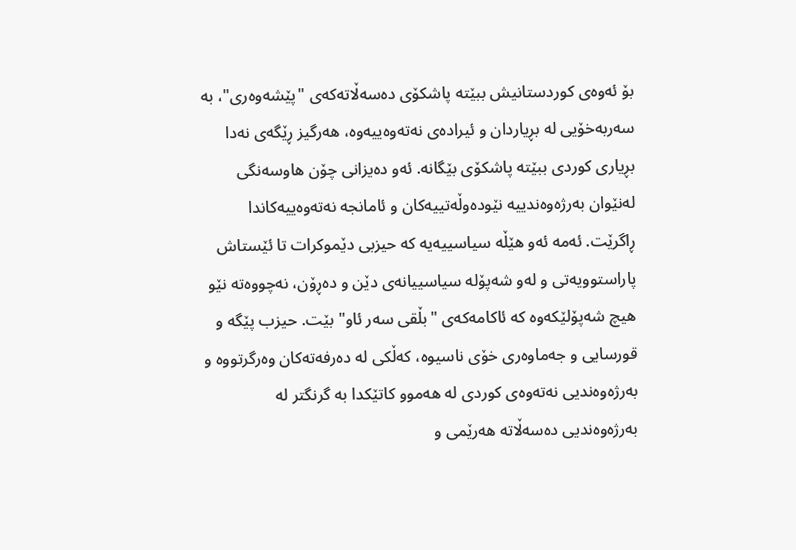بۆ ئەوەی کوردستانیش ببێتە پاشکۆی دەسەڵاتەکەی "پێشەوەری"، بە سەربەخۆیی لە بڕیاردان و ئیرادەی نەتەوەییەوە، هەرگیز ڕێگەی نەدا بڕیاری کوردی ببێتە پاشکۆی بێگانە. ئەو دەیزانی چۆن هاوسەنگی لەنێوان بەرژەوەندییە نێودەوڵەتییەکان و ئامانجە نەتەوەییەکاندا ڕاگرێت. ئەمە ئەو هێڵە سیاسییەیە کە حیزبی دێموکرات تا ئێستاش پاراستوویەتی و لەو شەپۆلە سیاسییانەی دێن و دەڕۆن، نەچووەتە نێو هیچ شەپۆلێکەوە کە ئاکامەکەی "بڵقی سەر ئاو" بێت. حیزب پێگە و قورسایی و جەماوەری خۆی ناسیوە، کەڵکی لە دەرفەتەکان وەرگرتووە و بەرژەوەندیی نەتەوەی کوردی لە هەموو کاتێکدا بە گرنگتر لە بەرژەوەندیی دەسەڵاتە هەرێمی و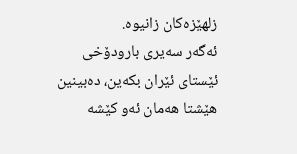زلهێزەکان زانیوە.
ئەگەر سەیری بارودۆخی ئێستای ئێران بکەین، دەبینین هێشتا هەمان ئەو کێشە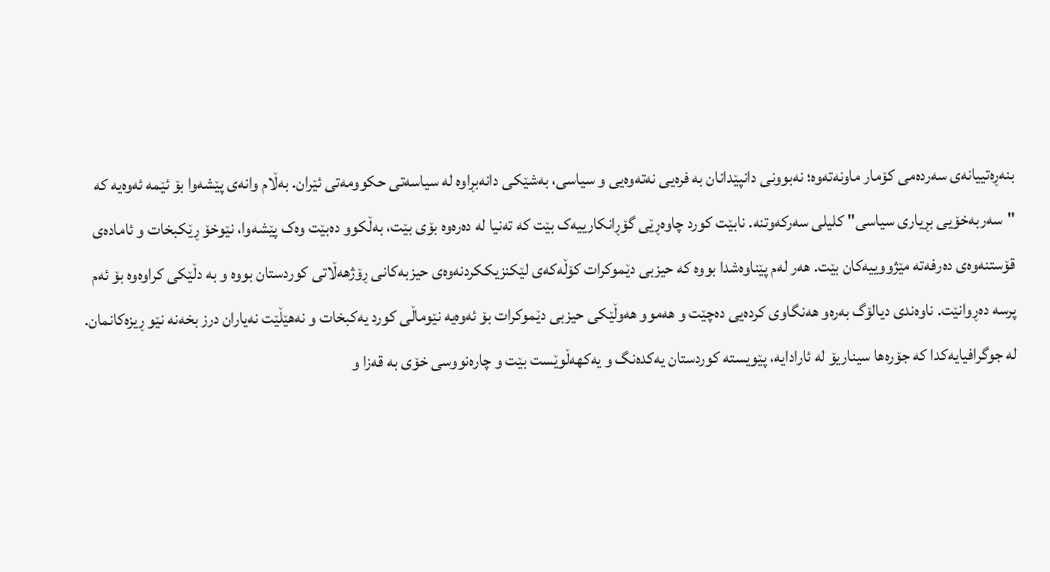بنەڕەتییانەی سەردەمی کۆمار ماونەتەوە؛ نەبوونی دانپێدانان بە فرەیی نەتەوەیی و سیاسی، بەشێکی دانەبڕاوە لە سیاسەتی حکوومەتی ئێران. بەڵام وانەی پێشەوا بۆ ئێمە ئەوەیە کە "سەربەخۆیی بڕیاری سیاسی" کلیلی سەرکەوتنە. نابێت کورد چاوەڕێی گۆڕانکارییەک بێت کە تەنیا لە دەرەوە بۆی بێت، بەڵکوو دەبێت وەک پێشەوا، نێوخۆ ڕێکبخات و ئامادەی قۆستنەوەی دەرفەتە مێژووییەکان بێت. هەر لەم پێناوەشدا بووە کە حیزبی دێموکرات کۆڵەکەی لێکنزیککردنەوەی حیزبەکانی ڕۆژهەڵاتی کوردستان بووە و بە دڵێکی کراوەوە بۆ ئەم پرسە دەڕوانێت. ناوەندی دیالۆگ بەرەو هەنگاوی کردەیی دەچێت و هەموو هەوڵێکی حیزبی دێموکرات بۆ ئەوەیە نێوماڵی کورد یەکبخات و نەهێڵێت نەیاران درز بخەنە نێو ڕیزەکانمان. لە جوگرافیایەکدا کە جۆرەها سیناریۆ لە ئارادایە، پێویستە کوردستان یەکدەنگ و یەکهەڵوێست بێت و چارەنووسی خۆی بە قەزا و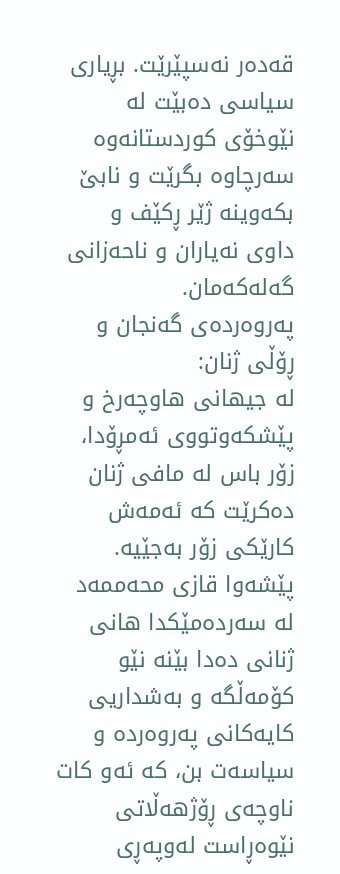قەدەر نەسپێرێت. بڕیاری سیاسی دەبێت لە نێوخۆی کوردستانەوە سەرچاوە بگرێت و نابێ بکەوینە ژێر ڕکێف و داوی نەیاران و ناحەزانی گەلەکەمان.
پەروەردەی گەنجان و ڕۆڵی ژنان:
لە جیهانی هاوچەرخ و پێشکەوتووی ئەمڕۆدا، زۆر باس لە مافی ژنان دەکرێت کە ئەمەش کارێکی زۆر بەجێیە. پێشەوا قازی محەممەد لە سەردەمێکدا هانی ژنانی دەدا بێنە نێو کۆمەڵگە و بەشداریی کایەکانی پەروەردە و سیاسەت بن، کە ئەو کات ناوچەی ڕۆژهەڵاتی نێوەڕاست لەوپەڕی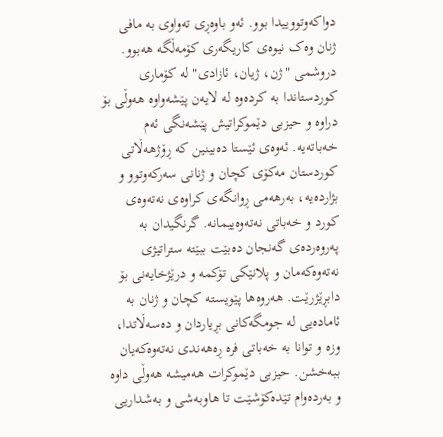دواکەوتووییدا بوو. ئەو باوەڕی تەواوی بە مافی ژنان وەک نیوەی کاریگەری کۆمەڵگە هەبوو. دروشمی "ژن، ژیان، ئازادی" لە کۆماری کوردستاندا بە کردەوە لە لایەن پێشەواوە هەوڵی بۆ دراوە و حیزبی دێموکراتیش پێشەنگی ئەم خەباتەیە. ئەوەی ئێستا دەبینین کە ڕۆژهەڵاتی کوردستان مەکۆی کچان و ژنانی سەرکەوتوو و بژاردەیە، بەرهەمی ڕوانگەی کراوەی نەتەوەی کورد و خەباتی نەتەوەییمانە. گرنگیدان بە پەروەردەی گەنجان دەبێت ببێتە ستراتیژی نەتەوەکەمان و پلانێکی تۆکمە و درێژخایەنی بۆ دابڕێژرێت. هەروەها پێویستە کچان و ژنان بە ئامادەیی لە جومگەکانی بڕیاردان و دەسەڵاتدا، وزە و توانا بە خەباتی فرە ڕەهەندی نەتەوەکەیان ببەخشن. حیزبی دێموکرات هەمیشە هەوڵی داوە و بەردەوام تێدەکۆشێت تا هاوبەشی و بەشداریی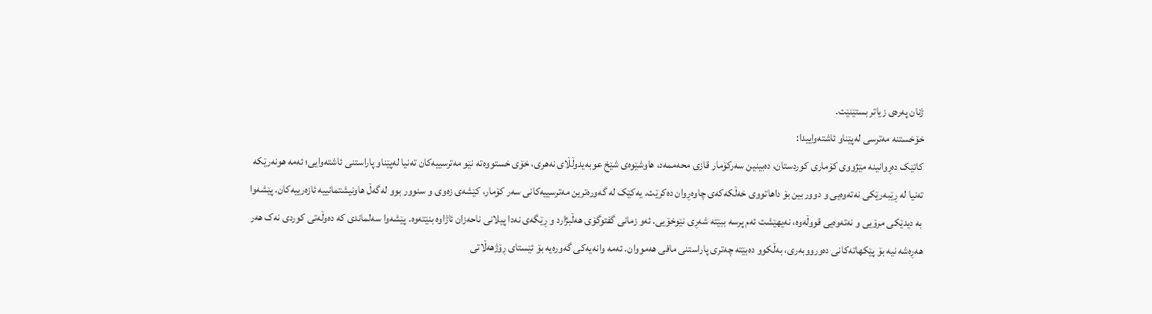ژنان پەرەی زیاتر بستێنێت.
خۆخستنە مەترسی لەپێناو ئاشتەواییدا:
کاتێک دەڕوانینە مێژووی کۆماری کوردستان، دەبینین سەرکۆمار قازی محەممەد، هاوشێوەی شێخ عوبەیدوڵڵای نەهری، خۆی خستووەتە نێو مەترسییەکان تەنیا لەپێناو پاراستنی ئاشتەوایی؛ ئەمە هونەرێکە تەنیا لە ڕێبەرێکی نەتەوەیی و دووربین بۆ داهاتووی خەڵکەکەی چاوەڕوان دەکرێت. یەکێک لە گەورەترین مەترسییەکانی سەر کۆمار، کێشەی زەوی و سنوور بوو لەگەڵ هاونیشتمانییە ئازەرییەکان. پێشەوا بە دیدێکی مرۆیی و نەتەوەیی قووڵەوە، نەیهێشت ئەم پرسە ببێتە شەڕی نێوخۆیی. ئەو زمانی گفتوگۆی هەڵبژارد و ڕێگەی نەدا پیلانی ناحەزان ئاژاوە بنێتەوە. پێشەوا سەلماندی کە دەوڵەتی کوردی نەک هەر هەڕەشە نیە بۆ پێکهاتەکانی دەورووبەری، بەڵکوو دەبێتە چەتری پاراستنی مافی هەمووان. ئەمە وانەیەکی گەورەیە بۆ ئێستای ڕۆژهەڵاتی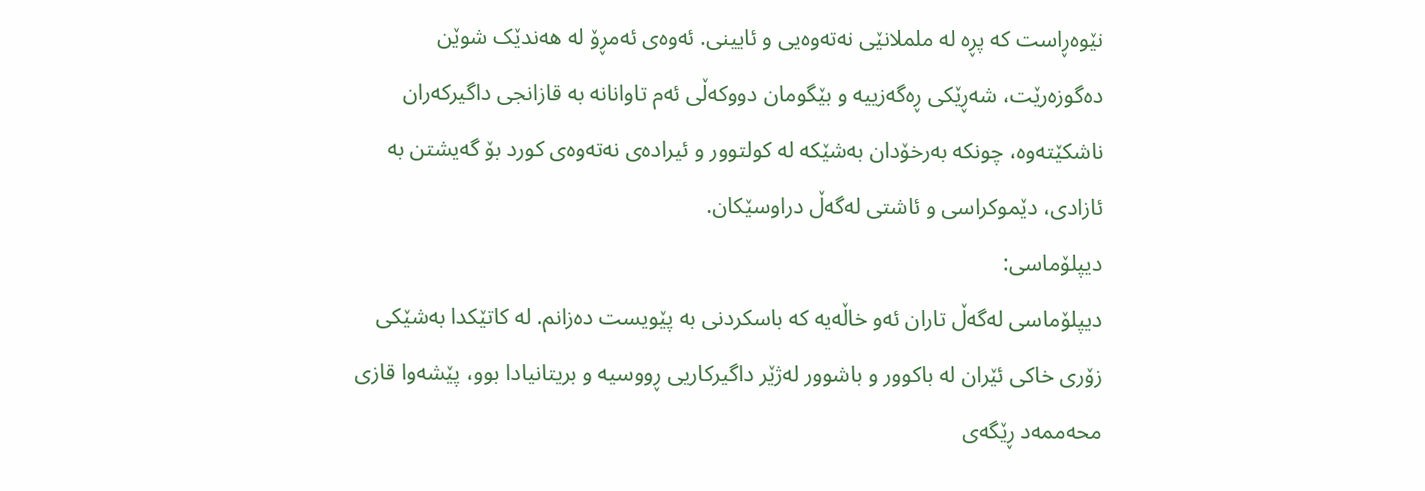نێوەڕاست کە پڕە لە ململانێی نەتەوەیی و ئایینی. ئەوەی ئەمڕۆ لە هەندێک شوێن دەگوزەرێت، شەڕێکی ڕەگەزییە و بێگومان دووکەڵی ئەم تاوانانە بە قازانجی داگیرکەران ناشکێتەوە، چونکە بەرخۆدان بەشێکە لە کولتوور و ئیرادەی نەتەوەی کورد بۆ گەیشتن بە ئازادی، دێموکراسی و ئاشتی لەگەڵ دراوسێکان.
دیپلۆماسی:
دیپلۆماسی لەگەڵ تاران ئەو خاڵەیە کە باسکردنی بە پێویست دەزانم. لە کاتێکدا بەشێکی زۆری خاکی ئێران لە باکوور و باشوور لەژێر داگیرکاریی ڕووسیە و بریتانیادا بوو، پێشەوا قازی محەممەد ڕێگەی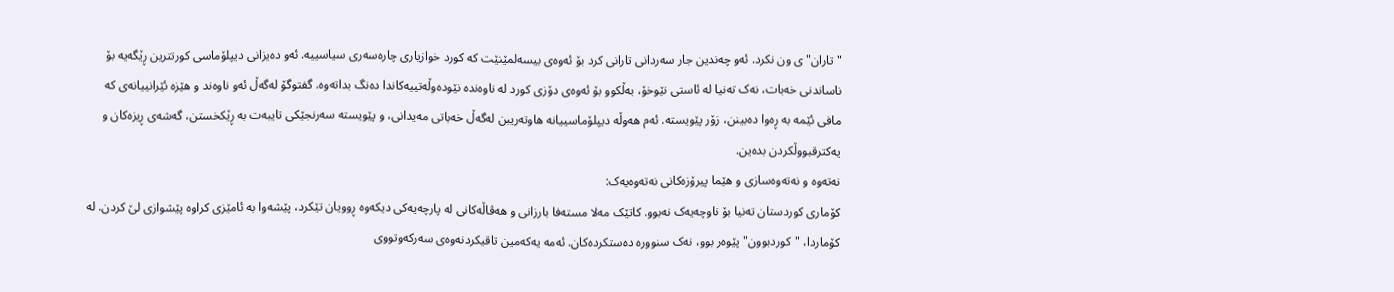"تاران"ی ون نکرد. ئەو چەندین جار سەردانی تارانی کرد بۆ ئەوەی بیسەلمێنێت کە کورد خوازیاری چارەسەری سیاسییە. ئەو دەیزانی دیپلۆماسی کورتترین ڕێگەیە بۆ ناساندنی خەبات، نەک تەنیا لە ئاستی نێوخۆ، بەڵکوو بۆ ئەوەی دۆزی کورد لە ناوەندە نێودەوڵەتییەکاندا دەنگ بداتەوە. گفتوگۆ لەگەڵ ئەو ناوەند و هێزە ئێرانییانەی کە مافی ئێمە بە ڕەوا دەبینن، زۆر پێویستە. ئەم هەوڵە دیپلۆماسییانە هاوتەریبن لەگەڵ خەباتی مەیدانی، و پێویستە سەرنجێکی تایبەت بە ڕێکخستن، گەشەی ڕیزەکان و یەکترقبووڵکردن بدەین.
نەتەوە و نەتەوەسازی و هێما پیرۆزەکانی نەتەوەیەک:
کۆماری کوردستان تەنیا بۆ ناوچەیەک نەبوو. کاتێک مەلا مستەفا بارزانی و هەڤاڵەکانی لە پارچەیەکی دیکەوە ڕوویان تێکرد، پێشەوا بە ئامێزی کراوە پێشوازی لێ کردن. لە کۆماردا، "کوردبوون" پێوەر بوو، نەک سنوورە دەستکردەکان. ئەمە یەکەمین تاقیکردنەوەی سەرکەوتووی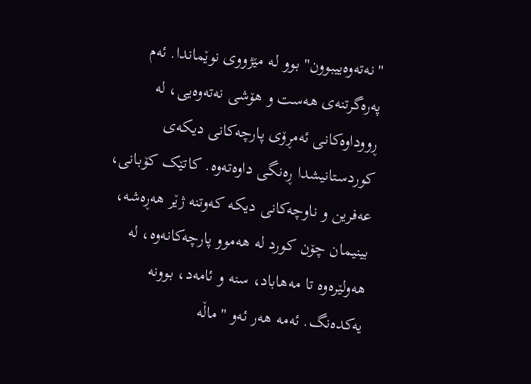"نەتەوەییبوون" بوو لە مێژووی نوێماندا. ئەم پەرەگرتنەی هەست و هۆشی نەتەوەیی، لە ڕووداوەکانی ئەمڕۆی پارچەکانی دیکەی کوردستانیشدا ڕەنگی داوەتەوە. کاتێک کۆبانی، عەفرین و ناوچەکانی دیکە کەوتنە ژێر هەڕەشە، بینیمان چۆن کورد لە هەموو پارچەکانەوە، لە هەولێرەوە تا مەهاباد، سنە و ئامەد، بوونە یەکدەنگ. ئەمە هەر ئەو "ماڵە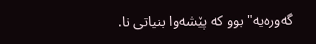گەورەیە" بوو کە پێشەوا بنیاتی نا.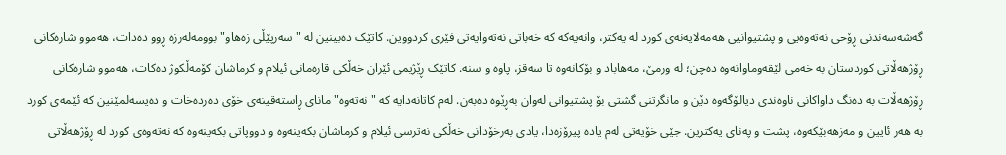گەشەسەندنی ڕۆحی نەتەوەیی و پشتیوانیی هەمەلایەنەی کورد لە یەکتر، وانەیەکە کە خەباتی نەتەوایەتی فێری کردووین. کاتێک دەبینین لە "سەرپێڵی زەهاو" بوومەلەرزە ڕوو دەدات، هەموو شارەکانی ڕۆژهەڵاتی کوردستان بە خەمی لێقەوماوانەوە دەچن؛ لە ورمێ، مەهاباد و بۆکانەوە تا سەقز، پاوە و سنە. کاتێک ڕێژیمی ئێران خەڵکی قارەمانی ئیلام و کرماشان کۆمەڵکوژ دەکات، هەموو شارەکانی ڕۆژهەڵات بە دەنگ داواکانی ناوەندی دیالۆگەوە دێن و مانگرتنی گشتی بۆ پشتیوانی لەوان بەڕێوە دەبەن. لەم کاتانەدایە کە "نەتەوە" مانای ڕاستەقینەی خۆی دەردەخات و دەیسەلمێنین کە ئێمەی کورد بە هەر ئایین و مەزهەبێکەوە، پشت و پەنای یەکترین. جێی خۆیەتی لەم یادە پیرۆزەدا، یادی بەرخۆدانی خەڵکی نەترسی ئیلام و کرماشان بکەینەوە و دووپاتی بکەینەوە کە نەتەوەی کورد لە ڕۆژهەڵاتی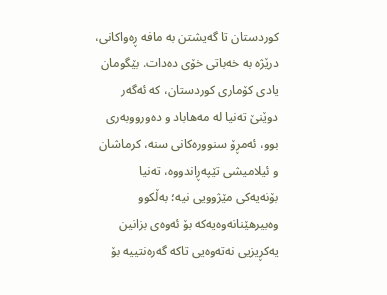کوردستان تا گەیشتن بە مافە ڕەواکانی، درێژە بە خەباتی خۆی دەدات. بێگومان یادی کۆماری کوردستان، کە ئەگەر دوێنێ تەنیا لە مەهاباد و دەورووبەری بوو، ئەمڕۆ سنوورەکانی سنە، کرماشان و ئیلامیشی تێپەڕاندووە، تەنیا بۆنەیەکی مێژوویی نیە؛ بەڵکوو وەبیرهێنانەوەیەکە بۆ ئەوەی بزانین یەکڕیزیی نەتەوەیی تاکە گەرەنتییە بۆ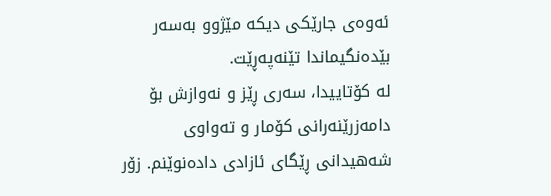ئەوەی جارێکی دیکە مێژوو بەسەر بێدەنگیماندا تێنەپەڕێت.
لە کۆتاییدا، سەری ڕێز و نەوازش بۆ دامەزرێنەرانی کۆمار و تەواوی شەهیدانی ڕێگای ئازادی دادەنوێنم. زۆر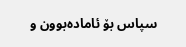سپاس بۆ ئامادەبوون و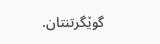گوێگرتنتان.